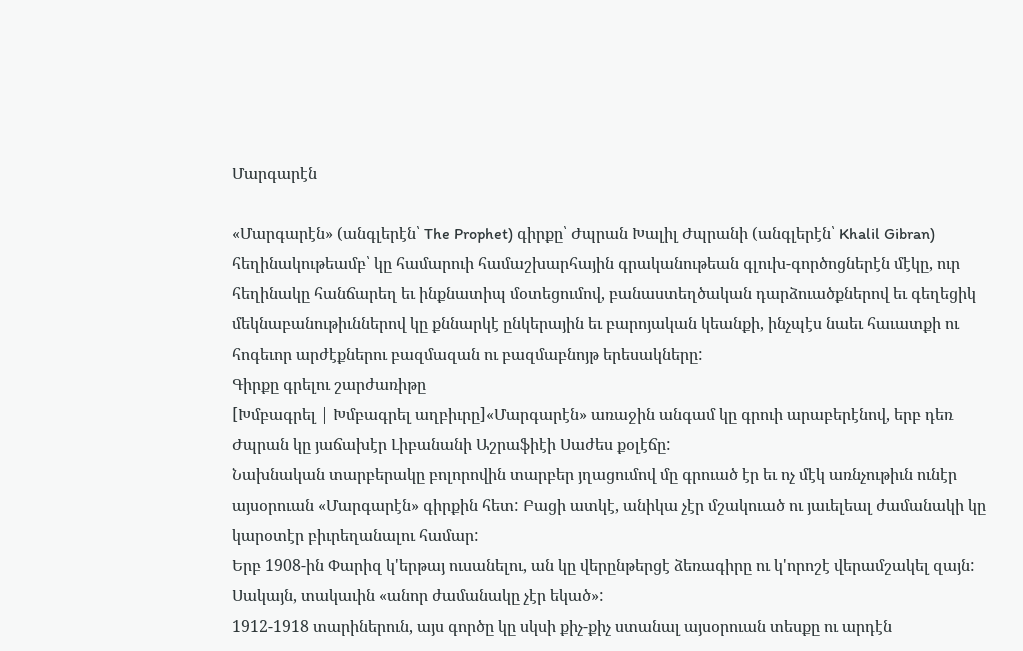Մարգարէն

«Մարգարէն» (անգլերէն՝ The Prophet) գիրքը՝ Ժպրան Խալիլ Ժպրանի (անգլերէն՝ Khalil Gibran) հեղինակութեամբ՝ կը համարուի համաշխարհային գրականութեան գլուխ-գործոցներէն մէկը, ուր հեղինակը հանճարեղ եւ ինքնատիպ մօտեցումով, բանաստեղծական դարձուածքներով եւ գեղեցիկ մեկնաբանութիւններով կը քննարկէ ընկերային եւ բարոյական կեանքի, ինչպէս նաեւ հաւատքի ու հոգեւոր արժէքներու բազմազան ու բազմաբնոյթ երեսակները:
Գիրքը գրելու շարժառիթը
[Խմբագրել | Խմբագրել աղբիւրը]«Մարգարէն» առաջին անգամ կը գրուի արաբերէնով, երբ դեռ Ժպրան կը յաճախէր Լիբանանի Աշրաֆիէի Սաժես քօլէճը:
Նախնական տարբերակը բոլորովին տարբեր յղացումով մը գրուած էր եւ ոչ մէկ առնչութիւն ունէր այսօրուան «Մարգարէն» գիրքին հետ: Բացի ատկէ, անիկա չէր մշակուած ու յաւելեալ ժամանակի կը կարօտէր բիւրեղանալու համար:
Երբ 1908-ին Փարիզ կ'երթայ ուսանելու, ան կը վերընթերցէ ձեռագիրը ու կ'որոշէ վերամշակել զայն: Սակայն, տակաւին «անոր ժամանակը չէր եկած»:
1912-1918 տարիներուն, այս գործը կը սկսի քիչ-քիչ ստանալ այսօրուան տեսքը ու արդէն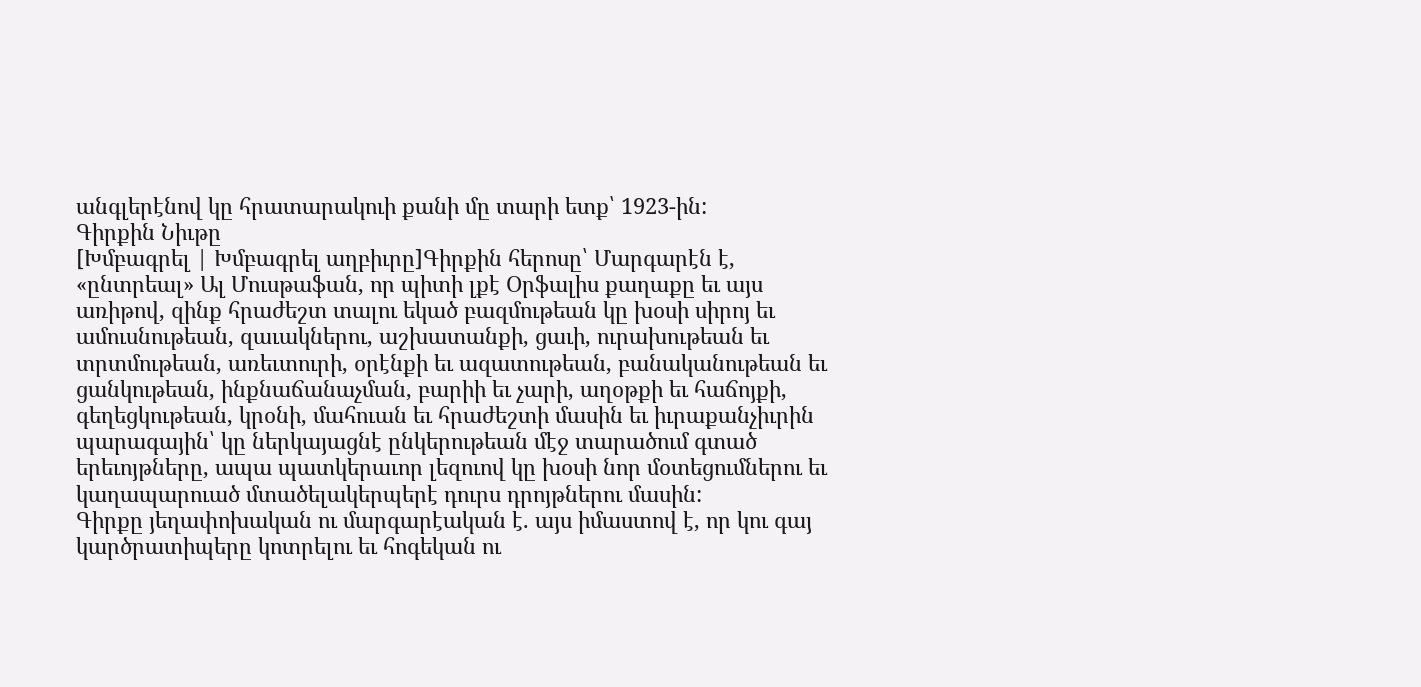անգլերէնով կը հրատարակուի քանի մը տարի ետք՝ 1923-ին:
Գիրքին Նիւթը
[Խմբագրել | Խմբագրել աղբիւրը]Գիրքին հերոսը՝ Մարգարէն է, «ընտրեալ» Ալ Մուսթաֆան, որ պիտի լքէ Օրֆալիս քաղաքը եւ այս առիթով, զինք հրաժեշտ տալու եկած բազմութեան կը խօսի սիրոյ եւ ամուսնութեան, զաւակներու, աշխատանքի, ցաւի, ուրախութեան եւ տրտմութեան, առեւտուրի, օրէնքի եւ ազատութեան, բանականութեան եւ ցանկութեան, ինքնաճանաչման, բարիի եւ չարի, աղօթքի եւ հաճոյքի, գեղեցկութեան, կրօնի, մահուան եւ հրաժեշտի մասին եւ իւրաքանչիւրին պարագային՝ կը ներկայացնէ ընկերութեան մէջ տարածում գտած երեւոյթները, ապա պատկերաւոր լեզուով կը խօսի նոր մօտեցումներու եւ կաղապարուած մտածելակերպերէ դուրս դրոյթներու մասին:
Գիրքը յեղափոխական ու մարգարէական է. այս իմաստով է, որ կու գայ կարծրատիպերը կոտրելու եւ հոգեկան ու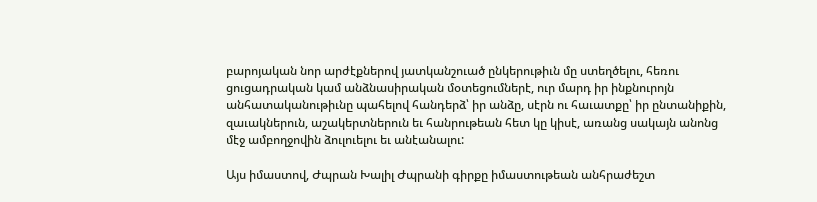բարոյական նոր արժէքներով յատկանշուած ընկերութիւն մը ստեղծելու, հեռու ցուցադրական կամ անձնասիրական մօտեցումներէ, ուր մարդ իր ինքնուրոյն անհատականութիւնը պահելով հանդերձ՝ իր անձը, սէրն ու հաւատքը՝ իր ընտանիքին, զաւակներուն, աշակերտներուն եւ հանրութեան հետ կը կիսէ, առանց սակայն անոնց մէջ ամբողջովին ձուլուելու եւ անէանալու:

Այս իմաստով, Ժպրան Խալիլ Ժպրանի գիրքը իմաստութեան անհրաժեշտ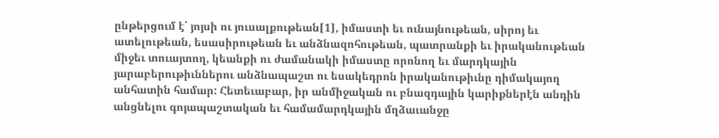ընթերցում է՝ յոյսի ու յուսալքութեան[1], իմաստի եւ ունայնութեան, սիրոյ եւ ատելութեան, եսասիրութեան եւ անձնազոհութեան, պատրանքի եւ իրականութեան միջեւ տուայտող, կեանքի ու ժամանակի իմաստը որոնող եւ մարդկային յարաբերութիւններու անձնապաշտ ու եսակեդրոն իրականութիւնը դիմակայող անհատին համար: Հետեւաբար, իր անմիջական ու բնազդային կարիքներէն անդին անցնելու գոյապաշտական եւ համամարդկային մղձաւանջը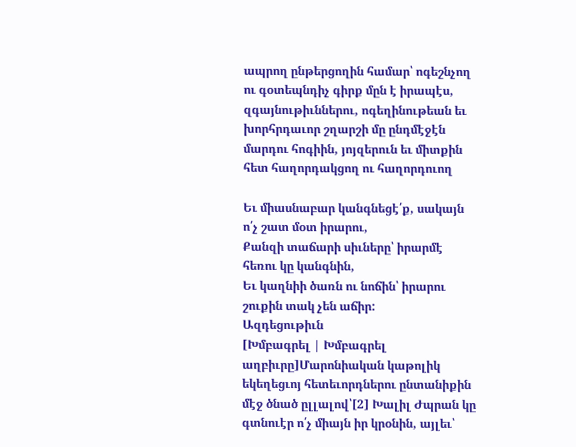ապրող ընթերցողին համար՝ ոգեշնչող ու գօտեպնդիչ գիրք մըն է իրապէս, զգայնութիւններու, ոգեղինութեան եւ խորհրդաւոր շղարշի մը ընդմէջէն մարդու հոգիին, յոյզերուն եւ միտքին հետ հաղորդակցող ու հաղորդուող

Եւ միասնաբար կանգնեցէ՛ք, սակայն ո՛չ շատ մօտ իրարու,
Քանզի տաճարի սիւները՝ իրարմէ հեռու կը կանգնին,
Եւ կաղնիի ծառն ու նոճին՝ իրարու շուքին տակ չեն աճիր:
Ազդեցութիւն
[Խմբագրել | Խմբագրել աղբիւրը]Մարոնիական կաթոլիկ եկեղեցւոյ հետեւորդներու ընտանիքին մէջ ծնած ըլլալով՝[2] Խալիլ Ժպրան կը գտնուէր ո՛չ միայն իր կրօնին, այլեւ՝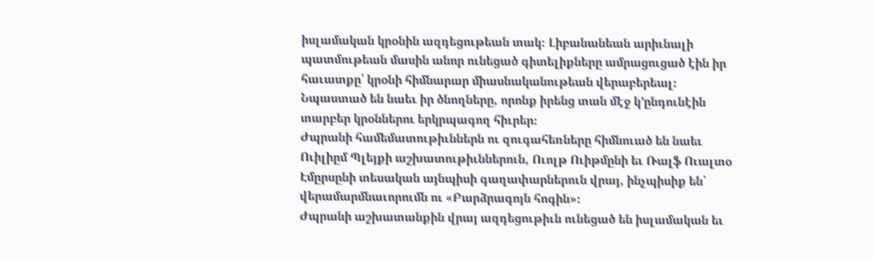իսլամական կրօնին ազդեցութեան տակ։ Լիբանանեան արիւնալի պատմութեան մասին անոր ունեցած գիտելիքները ամրացուցած էին իր հաւատքը՝ կրօնի հիմնարար միասնականութեան վերաբերեալ։ Նպաստած են նաեւ իր ծնողները, որոնք իրենց տան մէջ կ'ընդունէին տարբեր կրօններու երկրպագող հիւրեր։
Ժպրանի համեմատութիւններն ու զուգահեռները հիմնուած են նաեւ Ուիլիըմ Պլեյքի աշխատութիւններուն, Ուոլթ Ուիթմընի եւ Ռալֆ Ուալտօ Էմըրսընի տեսական այնպիսի գաղափարներուն վրայ, ինչպիսիք են՝ վերամարմնաւորումն ու «Բարձրագոյն հոգին»։
Ժպրանի աշխատանքին վրայ ազդեցութիւն ունեցած են իսլամական եւ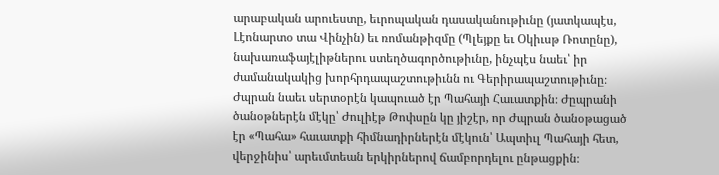արաբական արուեստը, եւրոպական դասականութիւնը (յատկապէս, Լէոնարտօ տա Վինչին) եւ ռոմանթիզմը (Պլեյքը եւ Օկիւսթ Ռոտընը), նախառաֆայէլիթներու ստեղծագործութիւնը, ինչպէս նաեւ՝ իր ժամանակակից խորհրդապաշտութիւնն ու Գերիրապաշտութիւնը։
Ժպրան նաեւ սերտօրէն կապուած էր Պահայի Հաւատքին։ Ժըպրանի ծանօթներէն մէկը՝ Ժուլիէթ Թոփսըն կը յիշէր, որ Ժպրան ծանօթացած էր «Պահա» հաւատքի հիմնադիրներէն մէկուն՝ Ապտիւլ Պահայի հետ, վերջինիս՝ արեւմտեան երկիրներով ճամբորդելու ընթացքին։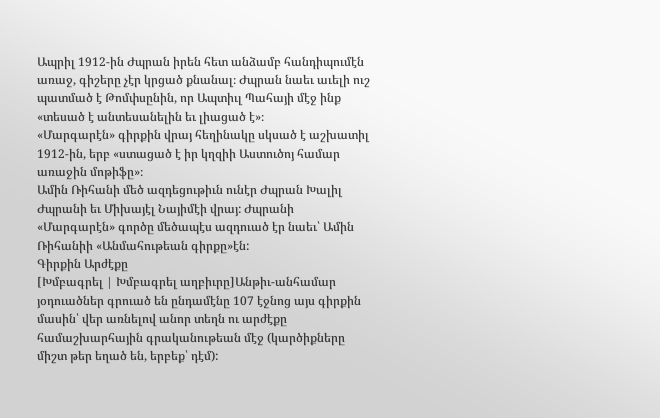Ապրիլ 1912-ին Ժպրան իրեն հետ անձամբ հանդիպումէն առաջ, գիշերը չէր կրցած քնանալ։ Ժպրան նաեւ աւելի ուշ պատմած է Թոմփսընին, որ Ապտիւլ Պահայի մէջ ինք «տեսած է անտեսանելին եւ լիացած է»։
«Մարգարէն» գիրքին վրայ հեղինակը սկսած է աշխատիլ 1912-ին, երբ «ստացած է իր կղզիի Աստուծոյ համար առաջին մոթիֆը»։
Ամին Ռիհանի մեծ ազդեցութիւն ունէր Ժպրան Խալիլ Ժպրանի եւ Միխայէլ Նայիմէի վրայ: Ժպրանի «Մարգարէն» գործը մեծապէս ազդուած էր նաեւ՝ Ամին Ռիհանիի «Անմահութեան գիրքը»էն:
Գիրքին Արժէքը
[Խմբագրել | Խմբագրել աղբիւրը]Անթիւ-անհամար յօդուածներ գրուած են ընդամէնը 107 էջնոց այս գիրքին մասին՝ վեր առնելով անոր տեղն ու արժէքը համաշխարհային գրականութեան մէջ (կարծիքները միշտ թեր եղած են, երբեք՝ դէմ):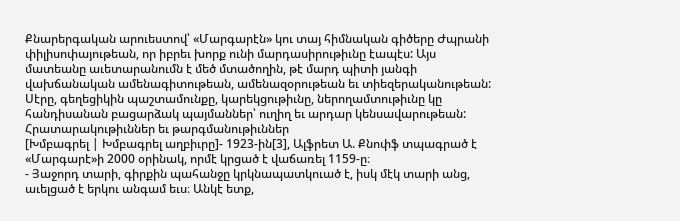Քնարերգական արուեստով՝ «Մարգարէն» կու տայ հիմնական գիծերը Ժպրանի փիլիսոփայութեան, որ իբրեւ խորք ունի մարդասիրութիւնը էապէս: Այս մատեանը աւետարանումն է մեծ մտածողին, թէ մարդ պիտի յանգի վախճանական ամենագիտութեան, ամենազօրութեան եւ տիեզերականութեան:
Սէրը, գեղեցիկին պաշտամունքը, կարեկցութիւնը, ներողամտութիւնը կը հանդիսանան բացարձակ պայմաններ՝ ուղիղ եւ արդար կենսավարութեան:
Հրատարակութիւններ եւ թարգմանութիւններ
[Խմբագրել | Խմբագրել աղբիւրը]- 1923-ին[3], Ալֆրետ Ա. Քնոփֆ տպագրած է «Մարգարէ»ի 2000 օրինակ, որմէ կրցած է վաճառել 1159-ը։
- Յաջորդ տարի, գիրքին պահանջը կրկնապատկուած է, իսկ մէկ տարի անց, աւելցած է երկու անգամ եւս։ Անկէ ետք,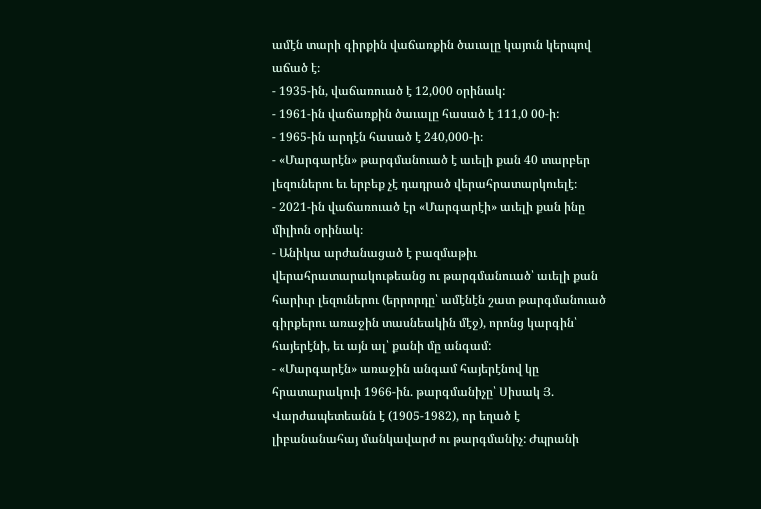ամէն տարի գիրքին վաճառքին ծաւալը կայուն կերպով աճած է։
- 1935-ին, վաճառուած է 12,000 օրինակ:
- 1961-ին վաճառքին ծաւալը հասած է 111,0 00-ի:
- 1965-ին արդէն հասած է 240,000-ի։
- «Մարգարէն» թարգմանուած է աւելի քան 40 տարբեր լեզուներու եւ երբեք չէ դադրած վերահրատարկուելէ։
- 2021-ին վաճառուած էր «Մարգարէի» աւելի քան ինը միլիոն օրինակ։
- Անիկա արժանացած է բազմաթիւ վերահրատարակութեանց ու թարգմանուած՝ աւելի քան հարիւր լեզուներու (երրորդը՝ ամէնէն շատ թարգմանուած գիրքերու առաջին տասնեակին մէջ), որոնց կարգին՝ հայերէնի, եւ այն ալ՝ քանի մը անգամ:
- «Մարգարէն» առաջին անգամ հայերէնով կը հրատարակուի 1966-ին. թարգմանիչը՝ Սիսակ Յ. Վարժապետեանն է (1905-1982), որ եղած է լիբանանահայ մանկավարժ ու թարգմանիչ: Ժպրանի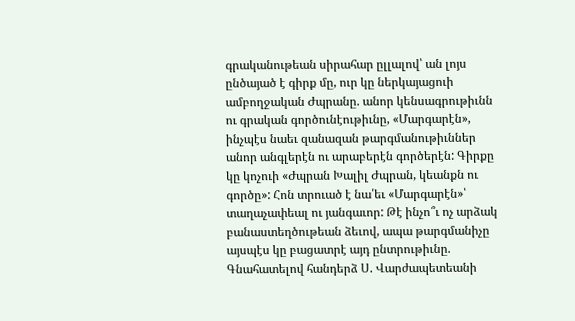գրականութեան սիրահար ըլլալով՝ ան լոյս ընծայած է գիրք մը, ուր կը ներկայացուի ամբողջական Ժպրանը. անոր կենսագրութիւնն ու գրական գործունէութիւնը, «Մարգարէն», ինչպէս նաեւ զանազան թարգմանութիւններ անոր անգլերէն ու արաբերէն գործերէն: Գիրքը կը կոչուի «Ժպրան Խալիլ Ժպրան, կեանքն ու գործը»: Հոն տրուած է նա՛եւ «Մարգարէն»՝ տաղաչափեալ ու յանգաւոր: Թէ ինչո՞ւ ոչ արձակ բանաստեղծութեան ձեւով, ապա թարգմանիչը այսպէս կը բացատրէ այդ ընտրութիւնը.
Գնահատելով հանդերձ Ս. Վարժապետեանի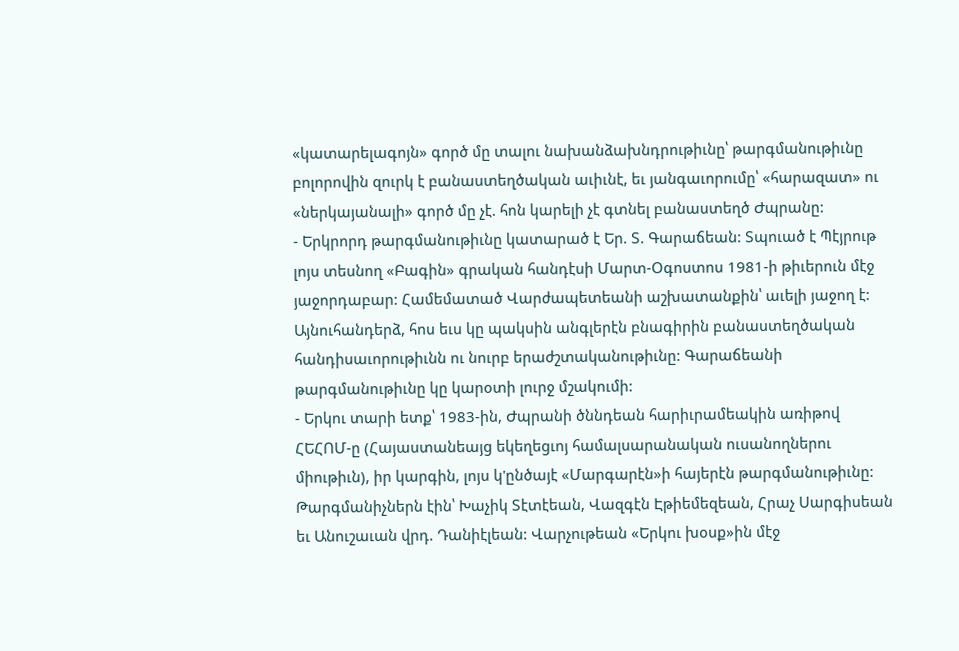«կատարելագոյն» գործ մը տալու նախանձախնդրութիւնը՝ թարգմանութիւնը բոլորովին զուրկ է բանաստեղծական աւիւնէ, եւ յանգաւորումը՝ «հարազատ» ու «ներկայանալի» գործ մը չէ. հոն կարելի չէ գտնել բանաստեղծ Ժպրանը:
- Երկրորդ թարգմանութիւնը կատարած է Եր. Տ. Գարաճեան: Տպուած է Պէյրութ լոյս տեսնող «Բագին» գրական հանդէսի Մարտ-Օգոստոս 1981-ի թիւերուն մէջ յաջորդաբար: Համեմատած Վարժապետեանի աշխատանքին՝ աւելի յաջող է: Այնուհանդերձ, հոս եւս կը պակսին անգլերէն բնագիրին բանաստեղծական հանդիսաւորութիւնն ու նուրբ երաժշտականութիւնը: Գարաճեանի թարգմանութիւնը կը կարօտի լուրջ մշակումի:
- Երկու տարի ետք՝ 1983-ին, Ժպրանի ծննդեան հարիւրամեակին առիթով ՀԵՀՈՄ-ը (Հայաստանեայց եկեղեցւոյ համալսարանական ուսանողներու միութիւն), իր կարգին, լոյս կ'ընծայէ «Մարգարէն»ի հայերէն թարգմանութիւնը: Թարգմանիչներն էին՝ Խաչիկ Տէտէեան, Վազգէն Էթիեմեզեան, Հրաչ Սարգիսեան եւ Անուշաւան վրդ. Դանիէլեան: Վարչութեան «Երկու խօսք»ին մէջ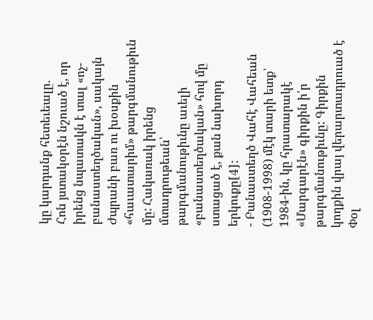կը կարդանք հետեւեալը.
Հոն յստակօրէն նշուած է, որ իրենց նպատակն է տալ «ոչ-բանաստեղծական», սակայն Ժպրանի բառ ու խօսքին «հաւատարիմ» թարգմանութիւն մը: Հակառակ իրենց մտադրութեան՝ թարգմանութիւնը աւելի «բանաստեղծական» հով մը ստացած է, քան նախորդ երկուքը[4]:
- Բանաստեղծ Վահէ Վահեան (1908-1998) մէկ տարի ետք՝ 1984-ին, կը հրատարակէ «Մարգարէն» գիրքին ի՛ր թարգմանութիւնը: Գիրքին կողքին վրայ վերարտադրուած է Փօլ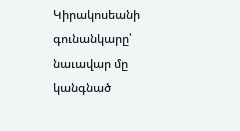Կիրակոսեանի գունանկարը՝ նաւավար մը կանգնած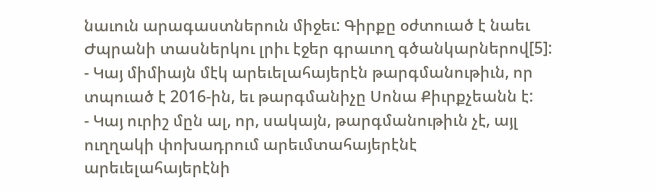նաւուն արագաստներուն միջեւ: Գիրքը օժտուած է նաեւ Ժպրանի տասներկու լրիւ էջեր գրաւող գծանկարներով[5]:
- Կայ միմիայն մէկ արեւելահայերէն թարգմանութիւն, որ տպուած է 2016-ին, եւ թարգմանիչը Սոնա Քիւրքչեանն է:
- Կայ ուրիշ մըն ալ, որ, սակայն, թարգմանութիւն չէ, այլ ուղղակի փոխադրում արեւմտահայերէնէ արեւելահայերէնի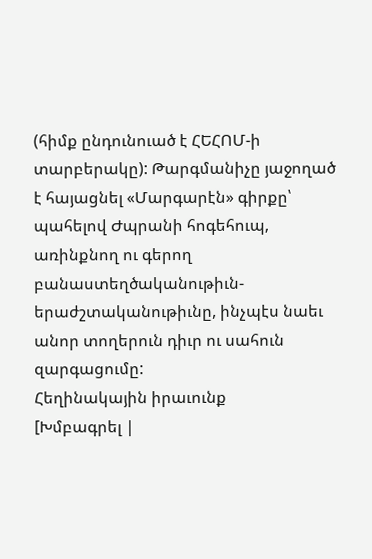(հիմք ընդունուած է ՀԵՀՈՄ-ի տարբերակը): Թարգմանիչը յաջողած է հայացնել «Մարգարէն» գիրքը՝ պահելով Ժպրանի հոգեհուպ, առինքնող ու գերող բանաստեղծականութիւն-երաժշտականութիւնը, ինչպէս նաեւ անոր տողերուն դիւր ու սահուն զարգացումը:
Հեղինակային իրաւունք
[Խմբագրել |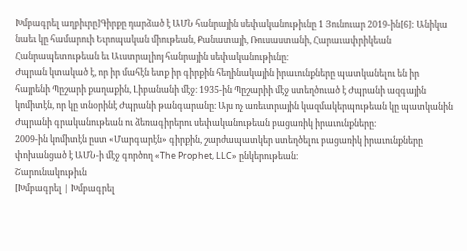Խմբագրել աղբիւրը]Գիրքը դարձած է ԱՄՆ հանրային սեփականութիւնը 1 Յունուար 2019-ին[6]: Անիկա նաեւ կը համարուի Եւրոպական միութեան, Քանատայի, Ռուսաստանի, Հարաւափրիկեան Հանրապետութեան եւ Աւստրալիոյ հանրային սեփականութիւնը։
Ժպրան կտակած է, որ իր մահէն ետք իր գիրքին հեղինակային իրաւունքները պատկանելու են իր հայրենի Պըշարի քաղաքին, Լիբանանի մէջ։ 1935-ին Պըշարիի մէջ ստեղծուած է Ժպրանի ազգային կոմիտէն, որ կը տնօրինէ Ժպրանի թանգարանը։ Այս ոչ առեւտրային կազմակերպութեան կը պատկանին Ժպրանի գրականութեան ու ձեռագիրերու սեփականութեան բացառիկ իրաւունքները։
2009-ին կոմիտէն ըստ «Մարգարէն» գիրքին, շարժապատկեր ստեղծելու բացառիկ իրաւունքները փոխանցած է ԱՄՆ-ի մէջ գործող «The Prophet, LLC» ընկերութեան։
Շարունակութիւն
[Խմբագրել | Խմբագրել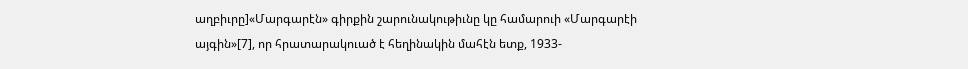աղբիւրը]«Մարգարէն» գիրքին շարունակութիւնը կը համարուի «Մարգարէի այգին»[7], որ հրատարակուած է հեղինակին մահէն ետք, 1933-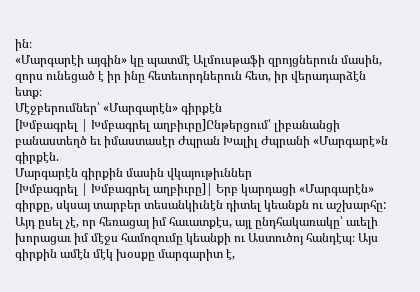ին։
«Մարգարէի այգին» կը պատմէ Ալմուսթաֆի զրոյցներուն մասին, զորս ունեցած է իր ինը հետեւորդներուն հետ, իր վերադարձէն ետք։
Մէջբերումներ՝ «Մարգարէն» գիրքէն
[Խմբագրել | Խմբագրել աղբիւրը]Ընթերցում՝ լիբանանցի բանաստեղծ եւ իմաստասէր Ժպրան Խալիլ Ժպրանի «Մարգարէ»ն գիրքէն.
Մարգարէն գիրքին մասին վկայութիւններ
[Խմբագրել | Խմբագրել աղբիւրը]| Երբ կարդացի «Մարգարէն» գիրքը, սկսայ տարբեր տեսանկիւնէն դիտել կեանքն ու աշխարհը: Այդ ըսել չէ, որ հեռացայ իմ հաւատքէս, այլ ընդհակառակը՝ աւելի խորացաւ իմ մէջս համոզումը կեանքի ու Աստուծոյ հանդէպ։ Այս գիրքին ամէն մէկ խօսքը մարգարիտ է,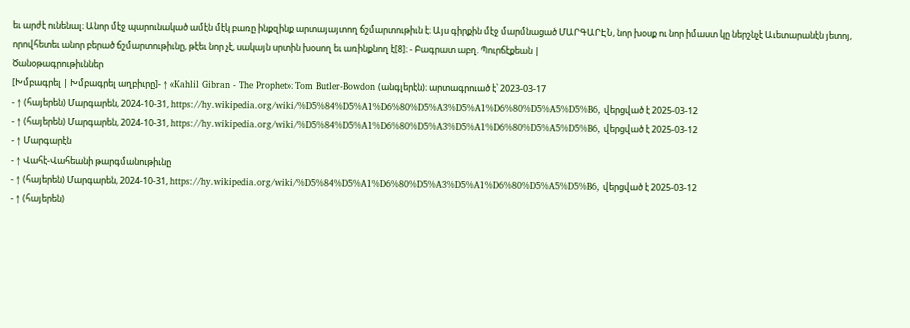եւ արժէ ունենալ։ Անոր մէջ պարունակած ամէն մէկ բառը ինքզինք արտայայտող ճշմարտութիւն է։ Այս գիրքին մէջ մարմնացած ՄԱՐԳԱՐԷՆ, նոր խօսք ու նոր իմաստ կը ներշնչէ Աւետարանէն յետոյ, որովհետեւ անոր բերած ճշմարտութիւնը, թէեւ նոր չէ, սակայն սրտին խօսող եւ առինքնող է[8]։ - Բագրատ աբղ. Պուրճէքեան |
Ծանօթագրութիւններ
[Խմբագրել | Խմբագրել աղբիւրը]- ↑ «Kahlil Gibran - The Prophet»։ Tom Butler-Bowdon (անգլերէն)։ արտագրուած է՝ 2023-03-17
- ↑ (հայերեն) Մարգարեն, 2024-10-31, https://hy.wikipedia.org/wiki/%D5%84%D5%A1%D6%80%D5%A3%D5%A1%D6%80%D5%A5%D5%B6, վերցված է 2025-03-12
- ↑ (հայերեն) Մարգարեն, 2024-10-31, https://hy.wikipedia.org/wiki/%D5%84%D5%A1%D6%80%D5%A3%D5%A1%D6%80%D5%A5%D5%B6, վերցված է 2025-03-12
- ↑ Մարգարէն
- ↑ Վահէ-Վահեանի թարգմանութիւնը
- ↑ (հայերեն) Մարգարեն, 2024-10-31, https://hy.wikipedia.org/wiki/%D5%84%D5%A1%D6%80%D5%A3%D5%A1%D6%80%D5%A5%D5%B6, վերցված է 2025-03-12
- ↑ (հայերեն)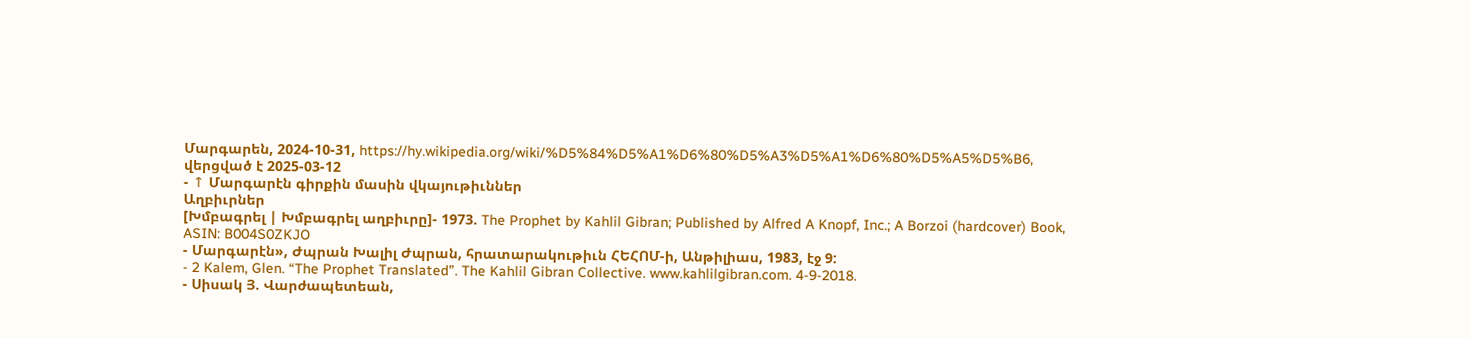Մարգարեն, 2024-10-31, https://hy.wikipedia.org/wiki/%D5%84%D5%A1%D6%80%D5%A3%D5%A1%D6%80%D5%A5%D5%B6, վերցված է 2025-03-12
- ↑ Մարգարէն գիրքին մասին վկայութիւններ
Աղբիւրներ
[Խմբագրել | Խմբագրել աղբիւրը]- 1973. The Prophet by Kahlil Gibran; Published by Alfred A Knopf, Inc.; A Borzoi (hardcover) Book, ASIN: B004S0ZKJO
- Մարգարէն», Ժպրան Խալիլ Ժպրան, հրատարակութիւն ՀԵՀՈՄ-ի, Անթիլիաս, 1983, էջ 9:
- 2 Kalem, Glen. “The Prophet Translated”. The Kahlil Gibran Collective. www.kahlilgibran.com. 4-9-2018.
- Սիսակ Յ. Վարժապետեան,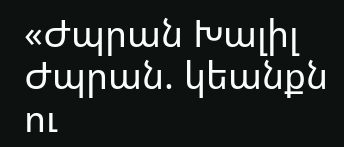«Ժպրան Խալիլ Ժպրան. կեանքն ու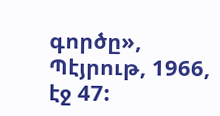գործը», Պէյրութ, 1966, էջ 47: